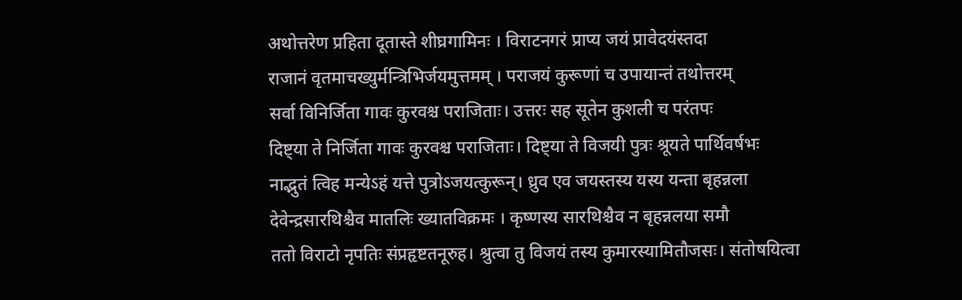अथोत्तरेण प्रहिता दूतास्ते शीघ्रगामिनः । विराटनगरं प्राप्य जयं प्रावेदयंस्तदा
राजानं वृतमाचख्युर्मन्त्रिभिर्जयमुत्तमम् । पराजयं कुरूणां च उपायान्तं तथोत्तरम्
सर्वा विनिर्जिता गावः कुरवश्च पराजिताः। उत्तरः सह सूतेन कुशली च परंतपः
दिष्ट्या ते निर्जिता गावः कुरवश्च पराजिताः। दिष्ट्या ते विजयी पुत्रः श्रूयते पार्थिवर्षभः
नाद्भुतं त्विह मन्येऽहं यत्ते पुत्रोऽजयत्कुरून्। ध्रुव एव जयस्तस्य यस्य यन्ता बृहन्नला
देवेन्द्रसारथिश्चैव मातलिः ख्यातविक्रमः । कृष्णस्य सारथिश्चैव न बृहन्नलया समौ
ततो विराटो नृपतिः संप्रहृष्टतनूरुह। श्रुत्वा तु विजयं तस्य कुमारस्यामितौजसः। संतोषयित्वा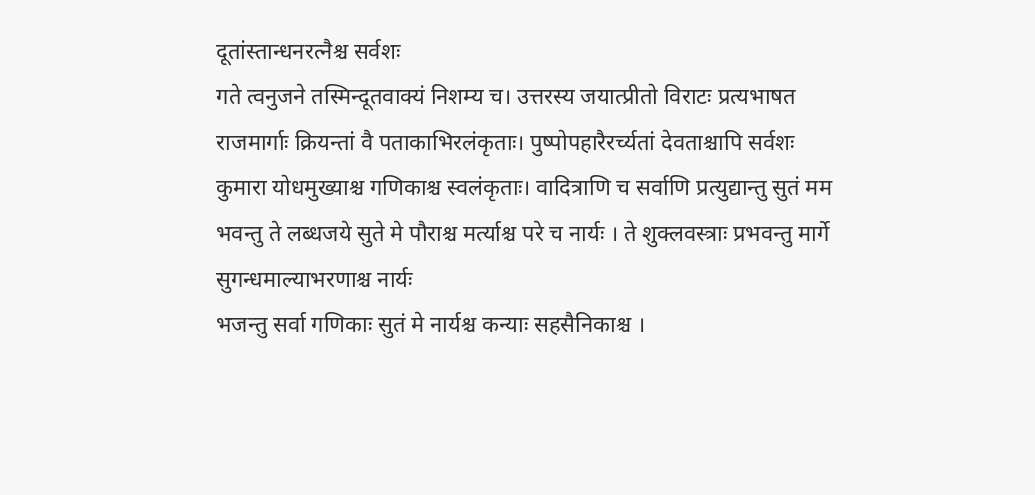दूतांस्तान्धनरत्नैश्च सर्वशः
गते त्वनुजने तस्मिन्दूतवाक्यं निशम्य च। उत्तरस्य जयात्प्रीतो विराटः प्रत्यभाषत
राजमार्गाः क्रियन्तां वै पताकाभिरलंकृताः। पुष्पोपहारैरर्च्यतां देवताश्चापि सर्वशः
कुमारा योधमुख्याश्च गणिकाश्च स्वलंकृताः। वादित्राणि च सर्वाणि प्रत्युद्यान्तु सुतं मम
भवन्तु ते लब्धजये सुते मे पौराश्च मर्त्याश्च परे च नार्यः । ते शुक्लवस्त्राः प्रभवन्तु मार्गे सुगन्धमाल्याभरणाश्च नार्यः
भजन्तु सर्वा गणिकाः सुतं मे नार्यश्च कन्याः सहसैनिकाश्च ।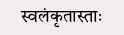स्वलंकृतास्ताः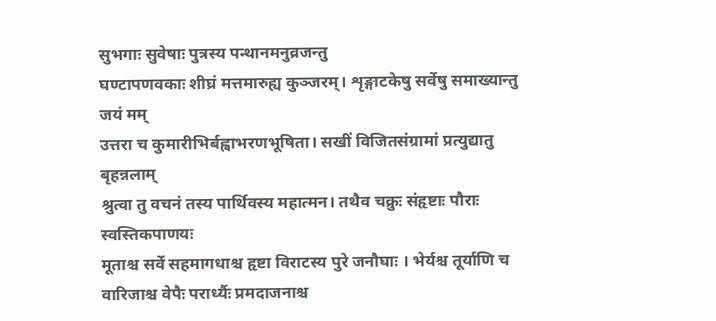सुभगाः सुवेषाः पुत्रस्य पन्थानमनुव्रजन्तु
घण्टापणवकाः शीघ्रं मत्तमारुह्य कुञ्जरम्। शृङ्गाटकेषु सर्वेषु समाख्यान्तु जयं मम्
उत्तरा च कुमारीभिर्बह्वाभरणभूषिता। सखीं विजितसंग्रामां प्रत्युद्यातु बृहन्नलाम्
श्रुत्वा तु वचनं तस्य पार्थिवस्य महात्मन। तथैव चक्रुः संहृष्टाः पौराः स्वस्तिकपाणयः
मूताश्च सर्वे सहमागधाश्च हृष्टा विराटस्य पुरे जनौघाः । भेर्यश्च तूर्याणि च वारिजाश्च वेपैः परार्ध्यैः प्रमदाजनाश्च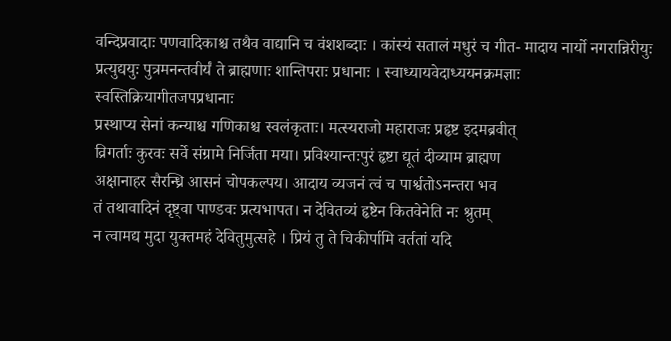वन्दिप्रवादाः पणवादिकाश्च तथैव वाद्यानि च वंशशब्दाः । कांस्यं सतालं मधुरं च गीत- मादाय नार्यो नगरान्निरीयुः
प्रत्युद्ययुः पुत्रमनन्तवीर्यं ते ब्राह्मणाः शान्तिपराः प्रधानाः । स्वाध्यायवेदाध्ययनक्रमज्ञाः स्वस्तिक्रियागीतजपप्रधानाः
प्रस्थाप्य सेनां कन्याश्च गणिकाश्च स्वलंकृताः। मत्स्यराजो महाराजः प्रहृष्ट इदमब्रवीत्
व्रिगर्ताः कुरवः सर्वे संग्रामे निर्जिता मया। प्रविश्यान्तःपुरं हृष्टा द्यूतं दीव्याम ब्राह्मण
अक्षानाहर सैरन्ध्रि आसनं चोपकल्पय। आदाय व्यजनं त्वं च पार्श्वतोऽनन्तरा भव
तं तथावादिनं दृष्ट्वा पाण्डवः प्रत्यभापत। न देवितव्यं हृष्टेन कितवेनेति नः श्रुतम्
न त्वामद्य मुदा युक्तमहं देवितुमुत्सहे । प्रियं तु ते चिकीर्पामि वर्ततां यदि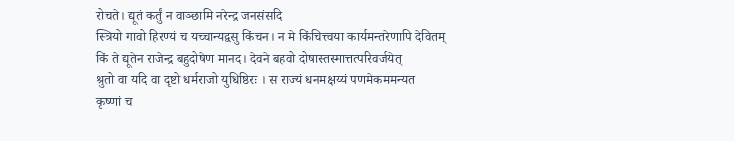रोचते। द्यूतं कर्तुं न वाञ्छामि नरेन्द्र जनसंसदि
स्त्रियो गावो हिरण्यं च यच्चान्यद्वसु किंचन। न मे किंचित्त्वया कार्यमन्तरेणापि देवितम्
किं ते द्यूतेन राजेन्द्र बहुदोषेण मानद। देवने बहवो दोषास्तस्मात्तत्परिवर्जयेत्
श्रुतो वा यदि वा दृष्टो धर्मराजो युधिष्ठिरः । स राज्यं धनमक्षय्यं पणमेकममन्यत
कृष्णां च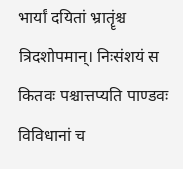भार्यां दयितां भ्रातॄंश्च त्रिदशोपमान्। निःसंशयं स कितवः पश्चात्तप्यति पाण्डवः
विविधानां च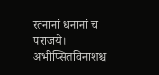रत्नानां धनानां च पराजये। अभीप्सितविनाशश्च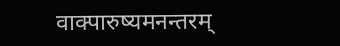वाक्पारुष्यमनन्तरम्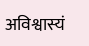अविश्वास्यं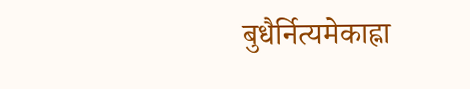बुधैर्नित्यमेकाह्ना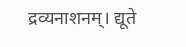द्रव्यनाशनम्। द्यूते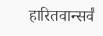हारितवान्सर्वं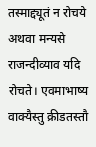तस्माद्द्यूतं न रोचये
अथवा मन्यसे राजन्दीव्याव यदि रोचते। एवमाभाष्य वाक्यैस्तु क्रीडतस्तौ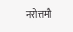नरोत्तमौ